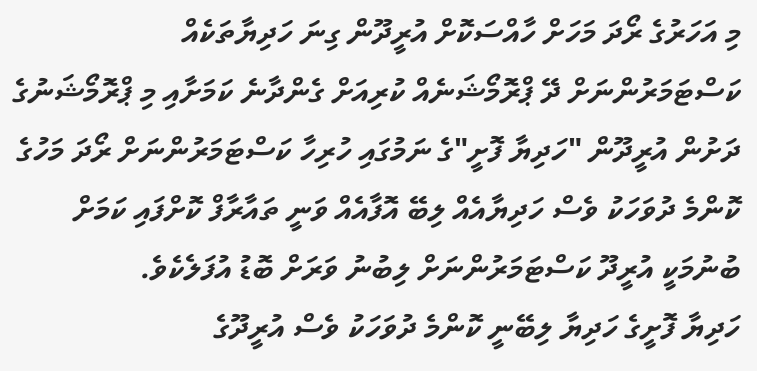މި އަހަރުގެ ރޯދަ މަހަށް ހާއްސަކޮށް އުރީދޫން ގިނަ ހަދިޔާތަކެއް ކަސްޓަމަރުންނަށް ދޭ ޕްރޮމޯޝަނެއް ކުރިއަށް ގެންދާނެ ކަމަށާއި މި ޕްރޮމޯޝަނުގެ ދަށުން އުރީދޫން "ހަދިޔާ ފޮށީ"ގެ ނަމުގައި ހުރިހާ ކަސްޓަމަރުންނަށް ރޯދަ މަހުގެ ކޮންމެ ދުވަހަކު ވެސް ހަދިޔާއެއް ލިބޭ އޮފާއެއް ވަނީ ތައާރާފް ކޮށްފައި ކަމަށް ބުނުމަކީ އުރީދޫ ކަސްޓަމަރުންނަށް ލިބުނު ވަރަށް ބޮޑު އުފަލެކެވެ.
ހަދިޔާ ފޮށީގެ ހަދިޔާ ލިބޭނީ ކޮންމެ ދުވަހަކު ވެސް އުރީދޫގެ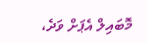މޮބައިލް އެޕަށް ވަދެ،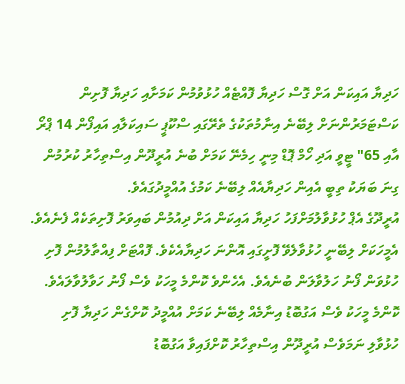ހަދިޔާ އައިކަން އަށް ގޮސް ހަދިޔާ ފޮއްޓެއް ހުޅުވުމުން ކަމަށާއި ހަދިޔާ ފޮށިން ކަސްޓަމަރުންނަށް ލިބޭނެ އިނާމުތަކުގެ ތެރޭގައި ސްކޫޕީ ސައިކަލާއި އައިފޯން 14 ޕްރޯ އާއި 65" ޓީވީ އަދި ހޯމް ޕޮޑް މިނީ ހިމެނޭ ކަމަށް ބުނެ އުރީދޫން އިސްތިހާރު ކުރުމުން ގިނަ ބަޔަކު ތިބީ އެއިން ހަދިޔާއެއް ލިބޭނެ ކަމުގެ އުއްމީދުގައެވެ.
އުރީދޫގެ އެޕް ހުޅުވާލުމަށްފަހު ހަދިޔާ އައިކަން އަށް ދިއުމުން ބައިވަރު ފޮށިތަކެއް ފެނެއެވެ. އެމީހަކަށް ލިބޭނީ ހުޅުވާލެވޭ ފޮށީގައި އޮންނަ ހަދިޔާއެކެވެ. ފޮއްޓަށް ފިއްތާލުމުން ފޮށި ހުޅުވަން ފޯނު ހަލުވާލަން ބުނެއެވެ. އެހެންވެ ކޮންމެ މީހަކު ވެސް ފޯނު ހަވާލުވާލައެވެ. ކޮންމެ މީހަކު ވެސް އަގުބޮޑު އިނާމެއް ލިބޭނެ ކަމަށް އުއްމީދު ކޮށްގެން ހަދިޔާ ފޮށި ހުޅުވާލި ނަމަވެސް އުރީދޫން އިސްތިހާރު ކޮށްފައިވާ އަގުބޮޑު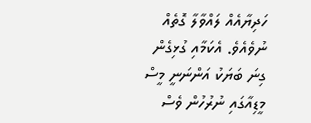ހަދިޔާއެއް ލައްވާލާ ގޮތެއް ނުވެއެވެ. އެކަމާއި ގުޅިގެން ގިނަ ބަޔަކު އަންނަނީ މީސް މީޑިއާގައި ނުރުހުން ވެސް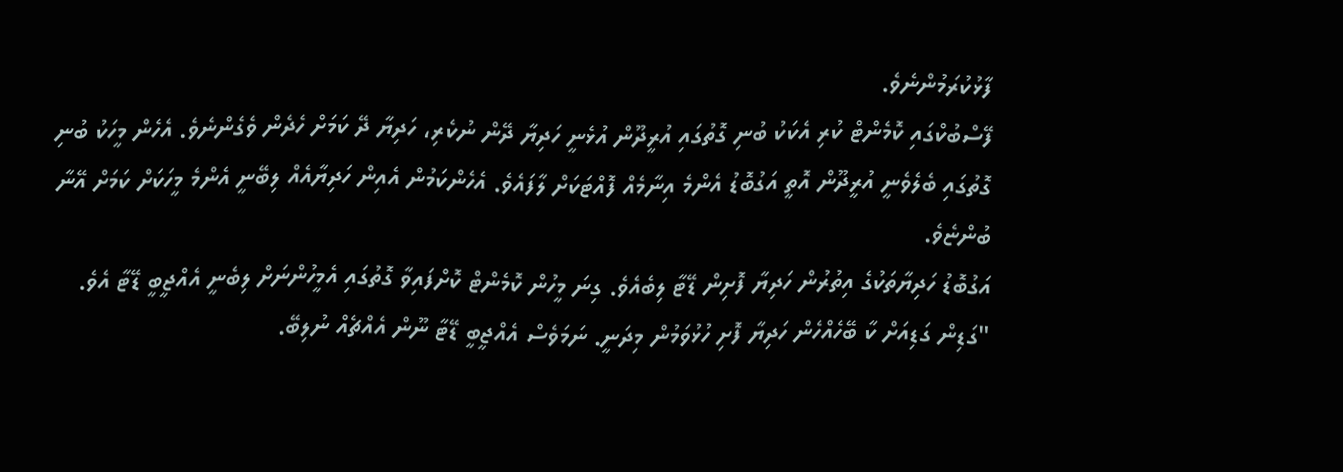ފާޅުކުރަމުންނެވެ.
ފޭސްބުކްގައި ކޮމެންޓް ކުރި އެކަކު ބުނި ގޮތުގައި އުރީދޫން އުޅެނީ ހަދިޔާ ދޭން ނުކެރި، ހަދިޔާ ދޭ ކަމަށް ހެދެން ވެގެންނެވެ. އެހެން މީހަކު ބުނި ގޮތުގައި ބެލެވެނީ އުރީދޫން އޮތީ އަގުބޮޑު އެންމެ އިނާމެއް ފޮއްޓަކަށް ލާފައެވެ. އެހެންކަމުން އެއިން ހަދިޔާއެއް ލިބޭނީ އެންމެ މީހަކަށް ކަމަށް އޭނާ ބުންޏެވެ.
އަގުބޮޑު ހަދިޔާތަކުގެ އިތުރުން ހަދިޔާ ފޮށިން ޑޭޓާ ލިބެއެވެ. ގިނަ މީހުން ކޮމެންޓް ކޮށްފައިވާ ގޮތުގައި އެމީހުންނަށް ލިބެނީ އެއްޖީބީ ޑޭޓާ އެވެ.
"ގަޑިން ގަޑިއަށް ކާ ބޭހެއްހެން ހަދިޔާ ފޮށި ހުޅުވަމުން މިދަނީ. ނަމަވެސް އެއްޖީބީ ޑޭޓާ ނޫން އެއްޗެއް ނުލިބޭ.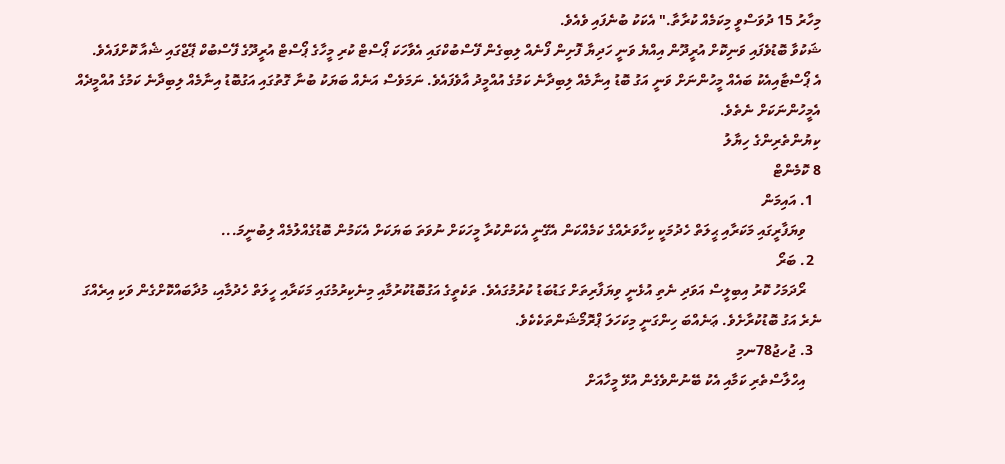މިހާރު 15 ދުވަސްވީ މިކަމެއް ކުރާތާ." އެކަކު ބުނެފައި ވެއެވެ.
ޝަކުވާ ބޮޑުވެފައި ވަނިކޮށް އުރީދޫން އިއްޔެ ވަނީ ހަދިޔާ ފޮށިން ފޯނެއް ލިބިގެން ފޭސްބުކްގައި އެވާހަކަ ޕޯސްޓް ކުރި މީހާގެ ޕޯސްޓް އުރީދޫގެ ފޭސްބުކް ޕޭޖްގައި ޝެއާ ކޮށްފައެވެ.
އެ ޕޯސްޓާއިއެކު ބައެއް މީހުންނަށް ވަނީ އަގު ބޮޑު އިނާމެއް ލިބިދާނެ ކަމުގެ އުއްމީދު އާވެފައެވެ. ނަމަވެސް އަނެއް ބަޔަކު ބުނާ ގޮތުގައި އަގުބޮޑު އިނާމެއް ލިބިދާނެ ކަމުގެ އުއްމީދެއް އެމީހުންނަކަށް ނެތެވެ.
ކިޔުންތެރިންގެ ހިޔާލު
8 ކޮމެންޓް
  1. އައިމަން
    ވިޔަފާރީގައި މަކަރާއި ޙީލަތް ހެދުމަކީ ކިހާވަރެއްގެ ކަމެއްކަން އެގޭނީ އެކަންކުރާ މީހަކަށް ނުވަތަ ބަޔަކަށް އެކަމުން ބޮޑުގެއްލުމެއް ލިބުނީމަ...
  2. ބަރޯ
    ރޯދަމަހު ކޮރު އިބިލީސް އަވަދި ނެތި އުޅެނީ ވިޔަފާރިތަށް ގަޑުބަޑު ކުރުމުގައެވެ. ތަކެތީގެ އަގުބޮޑުކުރުމާއި މިނެކިރުމުގައި މަކަރާއި ހީލަތް ހެދުމާއި، މުދާބައްކޮށްގެން ވަކި އިރެއްގަ ނެރެ އަގު ބޮޑުކުރާށެވެ. ޢަނެއްބަ ހިންގަނީ މިކަހަލަ ޕްރޮމޯޝަންތަކެކެވެ.
  3. ޖުހޖު78ނމި
    އިހްލާސްތެރި ކަމާއި އެކު ބޭނުންވެގެން އުޅޭ މީހާއަށް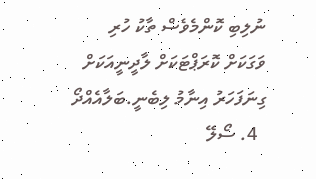ނުލިބި ކޮންމެވެސް ތާކު ހުރި ވަގަކަށް ކޮރަޕްޓަކަށް ލާދީނީއަކަށް ގިނަފަހަރު އިނާމު ލިބެނީ.ބަލާއެއްދޯ
  4. ސޯލޭ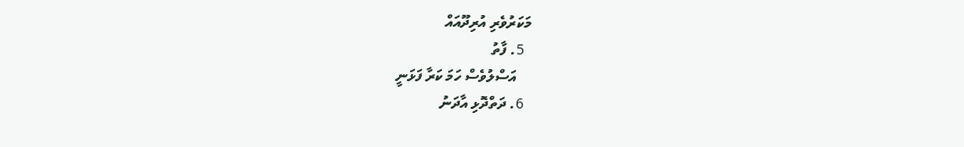މަކަރުވެރި އުރިދޫއައް
  5. ފާތު
    އަސްލުވެސް ހަމަ ކަރާ ފަޅަނީ
  6. ދަތްދޮޅި އާދަނު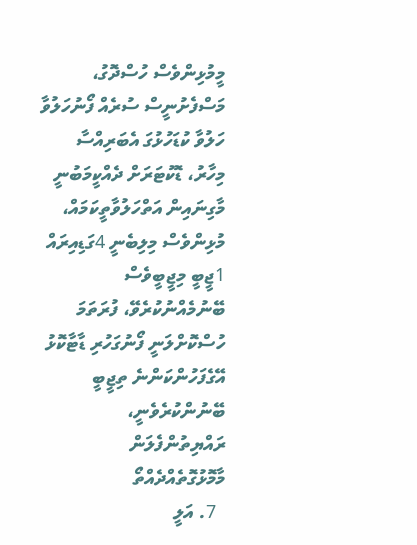މީމުޅިންވެސް ހުސްދޮގު، މަސްފެށުނީސް ސުރެއް ފޯނުހަލުވާ ހަލުވާ ކުޑަހުޅުގަ އެބަރިއްސާ މިހާރު، ޑޮކުޓަރަށް ދެއްކީމަބުނީ މާގިނައިން އަތްހަލުވާތީކަމައް، މުޅިންވެސް މިލިބެނީ 4ގަޑިއިރައް 1ޖީބީ މިޖީބީވެސް ބޭނުމެއްނުކުރެވޭ، ފުރަތަމަ ހުސްކޮށްލަނީ ފޯނުގަހުރި ޑާޓާކޮޅު އޭގެފަހުންކަންނެ ތިޖީބީ ބޭނުންކުރެވެނީ، ރައްޔިތުންފެލަން މާމޮޅުގޮތެއްދެއްތޯ
  7. އަލީ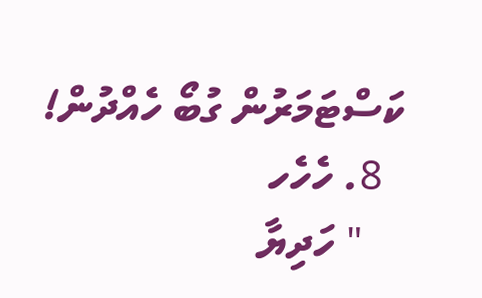ކަސްޓަމަރުން ގުބޯ ހެއްދުން!
  8. ހެހެހ
    " ހަދިޔާ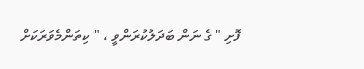ފޮށި " ގެ ނަން ބަދަލުކުރަންވީ ، " ކިތަންމެވަރަކަށް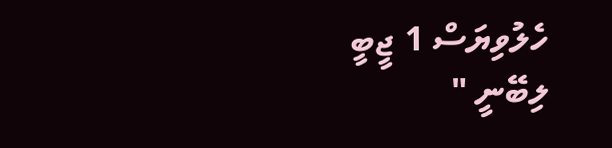ހެލުވިޔަސް 1 ޖީބީ ލިބޭނީ "